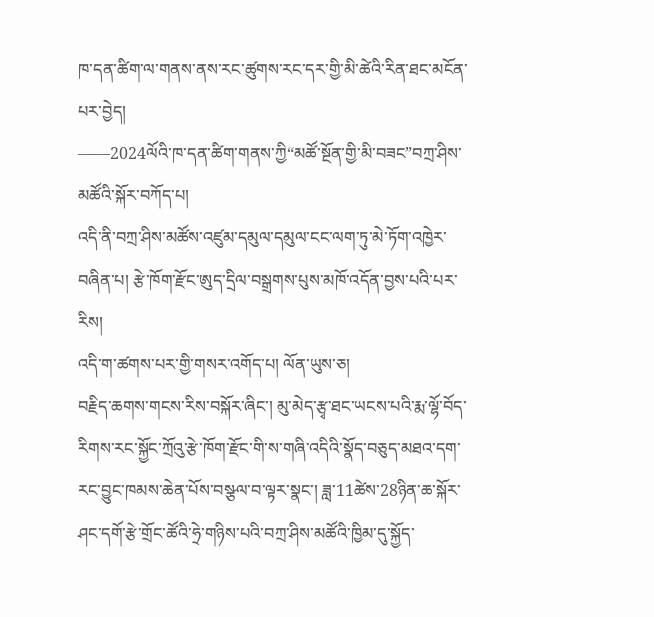ཁ་དན་ཚིག་ལ་གནས་ནས་རང་ཚུགས་རང་དར་གྱི་མི་ཚེའི་རིན་ཐང་མངོན་པར་བྱེད།
——2024ལོའི་ཁ་དན་ཚིག་གནས་ཀྱི“མཚོ་སྔོན་གྱི་མི་བཟང”བཀྲ་ཤིས་མཚོའི་སྐོར་བཀོད་པ།
འདི་ནི་བཀྲ་ཤིས་མཚོས་འཛུམ་དམུལ་དམུལ་ངང་ལག་ཏུ་མེ་ཏོག་འཁྱེར་བཞིན་པ། རྩེ་ཁོག་རྫོང་ཨུད་དྲིལ་བསྒྲགས་པུས་མཁོ་འདོན་བྱས་པའི་པར་རིས།
འདི་ག་ཚགས་པར་གྱི་གསར་འགོད་པ། ལོན་ཡུས་ཅ།
བརྗིད་ཆགས་གངས་རིས་བསྐོར་ཞིང་། མུ་མེད་རྩྭ་ཐང་ཡངས་པའི་རྨ་ལྷོ་བོད་རིགས་རང་སྐྱོང་ཀྲོའུ་རྩེ་ཁོག་རྫོང་གི་ས་གཞི་འདིའི་སྣོད་བཅུད་མཐའ་དག་རང་བྱུང་ཁམས་ཆེན་པོས་བསྩལ་བ་ལྟར་སྣང་། ཟླ་11ཚེས་28ཉིན་ཆ་སྐོར་ཤང་དགོ་རྩེ་གྲོང་ཚོའི་ཧྲེ་གཉིས་པའི་བཀྲ་ཤིས་མཚོའི་ཁྱིམ་དུ་སྐྱོད་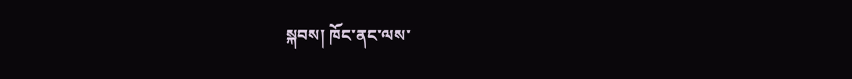སྐབས། ཁོང་ནང་ལས་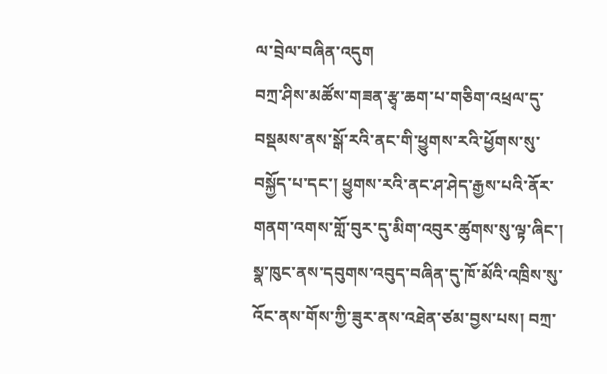ལ་བྲེལ་བཞིན་འདུག
བཀྲ་ཤིས་མཚོས་གཟན་རྩྭ་ཆག་པ་གཅིག་འཕྲལ་དུ་བསྡམས་ནས་སྒོ་རའི་ནང་གི་ཕྱུགས་རའི་ཕྱོགས་སུ་བསྐྱོད་པ་དང་། ཕྱུགས་རའི་ནང་ཤ་ཤེད་རྒྱས་པའི་ནོར་གནག་འགས་གློ་བུར་དུ་མིག་འབུར་ཚུགས་སུ་ལྟ་ཞིང་། སྣ་ཁུང་ནས་དབུགས་འབུད་བཞིན་དུ་ཁོ་མོའི་འཁྲིས་སུ་འོང་ནས་གོས་ཀྱི་ཟུར་ནས་འཐེན་ཙམ་བྱས་པས། བཀྲ་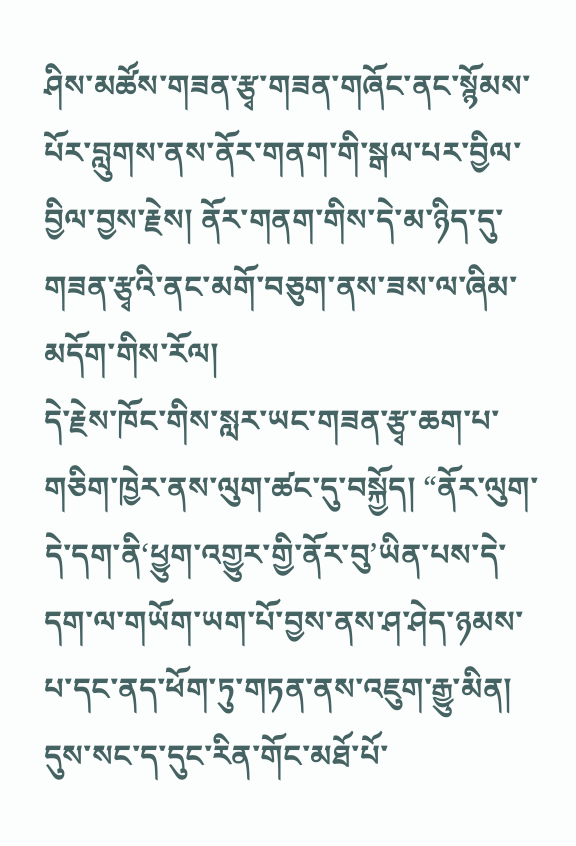ཤིས་མཚོས་གཟན་རྩྭ་གཟན་གཞོང་ནང་སྙོམས་པོར་བླུགས་ནས་ནོར་གནག་གི་སྒལ་པར་བྱིལ་བྱིལ་བྱས་རྗེས། ནོར་གནག་གིས་དེ་མ་ཉིད་དུ་གཟན་རྩྭའི་ནང་མགོ་བཅུག་ནས་ཟས་ལ་ཞིམ་མདོག་གིས་རོལ།
དེ་རྗེས་ཁོང་གིས་སླར་ཡང་གཟན་རྩྭ་ཆག་པ་གཅིག་ཁྱེར་ནས་ལུག་ཚང་དུ་བསྐྱོད། “ནོར་ལུག་དེ་དག་ནི‘ཕྱུག་འགྱུར་གྱི་ནོར་བུ’ཡིན་པས་དེ་དག་ལ་གཡོག་ཡག་པོ་བྱས་ནས་ཤ་ཤེད་ཉམས་པ་དང་ནད་ཕོག་ཏུ་གཏན་ནས་འཇུག་རྒྱུ་མིན། དུས་སང་ད་དུང་རིན་གོང་མཐོ་པོ་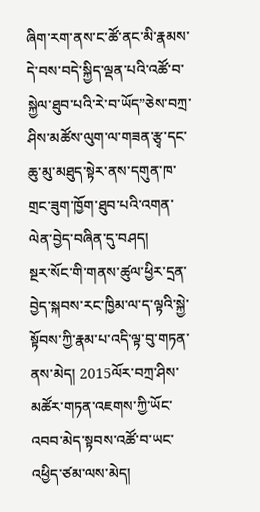ཞིག་རག་ནས་ང་ཚོ་ནང་མི་རྣམས་དེ་བས་བདེ་སྐྱིད་ལྡན་པའི་འཚོ་བ་སྐྱེལ་ཐུབ་པའི་རེ་བ་ཡོད”ཅེས་བཀྲ་ཤིས་མཚོས་ལུག་ལ་གཟན་རྩྭ་དང་ཆུ་མུ་མཐུད་སྟེར་ནས་དགུན་ཁ་གྲང་ཟུག་ཁྱོག་ཐུབ་པའི་འགན་ལེན་བྱེད་བཞིན་དུ་བཤད།
སྔར་སོང་གི་གནས་ཚུལ་ཕྱིར་དྲན་བྱེད་སྐབས་རང་ཁྱིམ་ལ་ད་ལྟའི་སྐྱེ་སྟོབས་ཀྱི་རྣམ་པ་འདི་ལྟ་བུ་གཏན་ནས་མེད། 2015ལོར་བཀྲ་ཤིས་མཚོར་གཏན་འཇགས་ཀྱི་ཡོང་འབབ་མེད་སྟབས་འཚོ་བ་ཡང་འཕྱིད་ཙམ་ལས་མེད།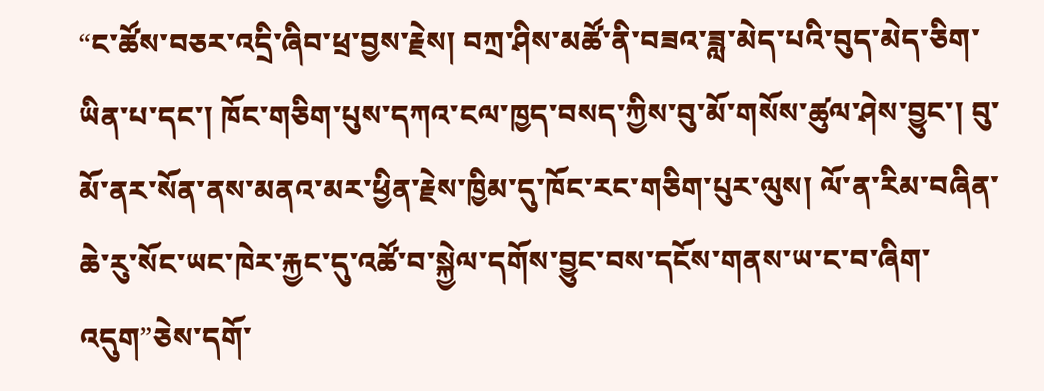“ང་ཚོས་བཅར་འདྲི་ཞིབ་ཕྲ་བྱས་རྗེས། བཀྲ་ཤིས་མཚོ་ནི་བཟའ་ཟླ་མེད་པའི་བུད་མེད་ཅིག་ཡིན་པ་དང་། ཁོང་གཅིག་པུས་དཀའ་ངལ་ཁྱད་བསད་ཀྱིས་བུ་མོ་གསོས་ཚུལ་ཤེས་བྱུང་། བུ་མོ་ནར་སོན་ནས་མནའ་མར་ཕྱིན་རྗེས་ཁྱིམ་དུ་ཁོང་རང་གཅིག་པུར་ལུས། ལོ་ན་རིམ་བཞིན་ཆེ་རུ་སོང་ཡང་ཁེར་རྐྱང་དུ་འཚོ་བ་སྐྱེལ་དགོས་བྱུང་བས་དངོས་གནས་ཡ་ང་བ་ཞིག་འདུག”ཅེས་དགོ་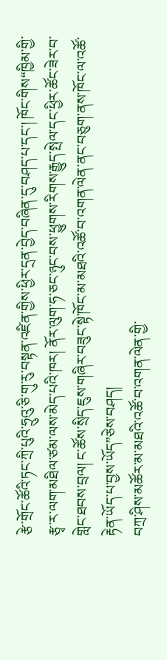རྩེ་གྲོང་ཚོའི་ཏང་ཀྲི་པུའི་ཧྲུའུ་ཅི་གུ་རུ་བསྟན་འཛིན་གྱིས་ཕྱིར་དྲན་བྱེད་བཞིན་དུ་བཤད་པ་དང་། ཁོང་གིས“ཁྱིམ་གྱི་རྩྭ་ར་ལག་མཐིལ་ཙམ་ལས་མེད་པའི་ཁར། ནོར་ལུག་ཧ་ཅང་ཉུང་བས་ཕྱུགས་རིགས་རྒྱུད་སྤེལ་དང་ཕྱིར་ཚོང་ཟེར་བ་གླེང་ཐབས་བྲལ། ང་ཚོས་སྲིད་ཇུས་གཞིར་བཟུང་སྟེ་ཁོང་མ་མཐའི་འཚོ་བ་འགན་ལེན་ནང་བཅུག་ནས་ཁོང་ལ་འཚོ་རྟེན་ཡོད་པ་བྱས་ཡོད”ཅེས་བཤད།
བཀྲ་ཤིས་མཚོར་མ་མཐའི་འཚོ་བ་འགན་ལེན་གྱི་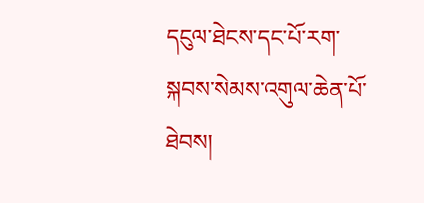དངུལ་ཐེངས་དང་པོ་རག་སྐབས་སེམས་འགུལ་ཆེན་པོ་ཐེབས།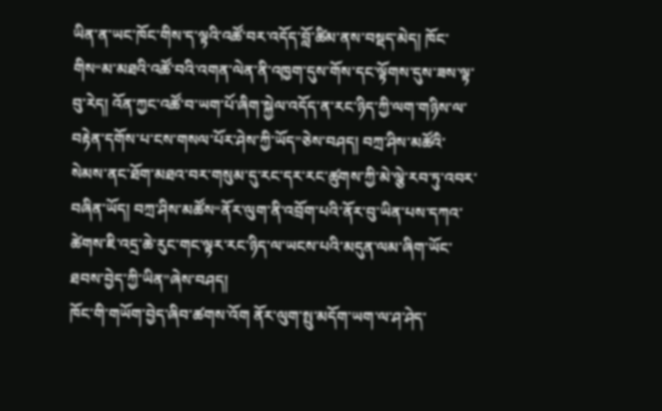ཡིན་ན་ཡང་ཁོང་གིས་ད་ལྟའི་འཚོ་བར་འདོད་བློ་ཚིམ་ནས་བསྡད་མེད། ཁོང་གིས“མ་མཐའི་འཚོ་བའི་འགན་ལེན་ནི་འཁྱག་དུས་གོས་དང་ལྟོགས་དུས་ཟས་ལྟ་བུ་རེད། འོན་ཀྱང་འཚོ་བ་ཡག་པོ་ཞིག་སྐྱེལ་འདོད་ན་རང་ཉིད་ཀྱི་ལག་གཉིས་ལ་བརྟེན་དགོས་པ་ངས་གསལ་པོར་ཤེས་ཀྱི་ཡོད”ཅེས་བཤད། བཀྲ་ཤིས་མཚོའི་སེམས་ནང་ཐོག་མཐའ་བར་གསུམ་དུ་རང་དར་རང་ཚུགས་ཀྱི་མེ་ལྕེ་རབ་ཏུ་འབར་བཞིན་ཡོད། བཀྲ་ཤིས་མཚོས“ནོར་ལུག་ནི་འབྲོག་པའི་ནོར་བུ་ཡིན་པས་དཀའ་ཚེགས་ཇི་འདྲ་ཆེ་རུང་གང་ལྟར་རང་ཉིད་ལ་ཡངས་པའི་མདུན་ལམ་ཞིག་ཡོང་ཐབས་བྱེད་ཀྱི་ཡིན”ཞེས་བཤད།
ཁོང་གི་གཡོག་བྱེད་ཞིབ་ཚགས་འོག ནོར་ལུག་སྤུ་མདོག་ཡག་ལ་ཤ་ཤེད་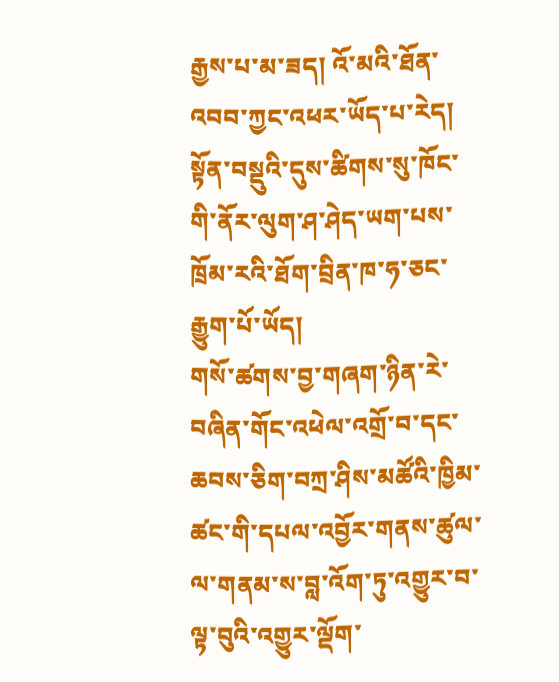རྒྱས་པ་མ་ཟད། འོ་མའི་ཐོན་འབབ་ཀྱང་འཕར་ཡོད་པ་རེད། སྟོན་བསྡུའི་དུས་ཚིགས་སུ་ཁོང་གི་ནོར་ལུག་ཤ་ཤེད་ཡག་པས་ཁྲོམ་རའི་ཐོག་བྲིན་ཁ་ཧ་ཅང་རྒྱུག་པོ་ཡོད།
གསོ་ཚགས་བྱ་གཞག་ཉིན་རེ་བཞིན་གོང་འཕེལ་འགྲོ་བ་དང་ཆབས་ཅིག་བཀྲ་ཤིས་མཚོའི་ཁྱིམ་ཚང་གི་དཔལ་འབྱོར་གནས་ཚུལ་ལ་གནམ་ས་བླ་འོག་ཏུ་འགྱུར་བ་ལྟ་བུའི་འགྱུར་ལྡོག་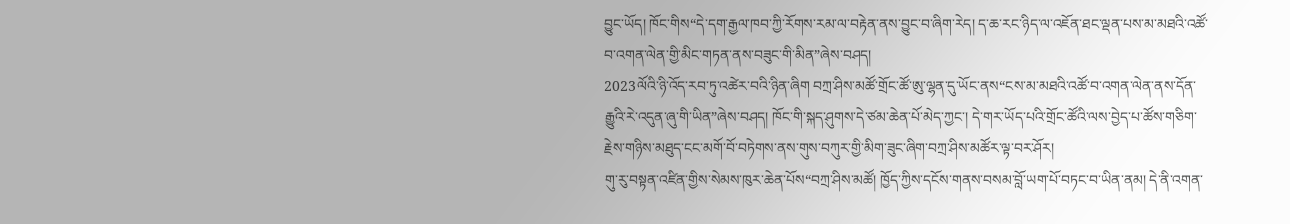བྱུང་ཡོད། ཁོང་གིས“དེ་དག་རྒྱལ་ཁབ་ཀྱི་རོགས་རམ་ལ་བརྟེན་ནས་བྱུང་བ་ཞིག་རེད། ད་ཆ་རང་ཉིད་ལ་འཇོན་ཐང་ལྡན་པས་མ་མཐའི་འཚོ་བ་འགན་ལེན་གྱི་མིང་གཏན་ནས་བཟུང་གི་མིན”ཞེས་བཤད།
2023ལོའི་ཉི་འོད་རབ་ཏུ་འཚེར་བའི་ཉིན་ཞིག བཀྲ་ཤིས་མཚོ་གྲོང་ཚོ་ཨུ་ལྷན་དུ་ཡོང་ནས“ངས་མ་མཐའི་འཚོ་བ་འགན་ལེན་ནས་དོན་རྒྱུའི་རེ་འདུན་ཞུ་གི་ཡིན”ཞེས་བཤད། ཁོང་གི་སྐད་ཤུགས་དེ་ཙམ་ཆེན་པོ་མེད་ཀྱང་། དེ་གར་ཡོད་པའི་གྲོང་ཚོའི་ལས་བྱེད་པ་ཚོས་གཅིག་རྗེས་གཉིས་མཐུད་ངང་མགོ་བོ་བཏེགས་ནས་གུས་བཀུར་གྱི་མིག་ཟུང་ཞིག་བཀྲ་ཤིས་མཚོར་ལྟ་བར་ཤོར།
གུ་རུ་བསྟན་འཛིན་གྱིས་སེམས་ཁུར་ཆེན་པོས“བཀྲ་ཤིས་མཚོ། ཁྱོད་ཀྱིས་དངོས་གནས་བསམ་བློ་ཡག་པོ་བཏང་བ་ཡིན་ནམ། དེ་ནི་འགན་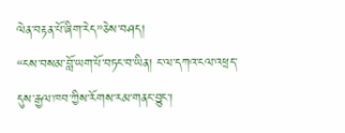ལེན་བརྟན་པོ་ཞིག་རེད”ཅེས་བཤད།
“ངས་བསམ་བློ་ཡག་པོ་བཏང་བ་ཡིན། ང་ལ་དཀའ་ངལ་འཕྲད་དུས་རྒྱལ་ཁབ་ཀྱིས་རོགས་རམ་གནང་བྱུང་།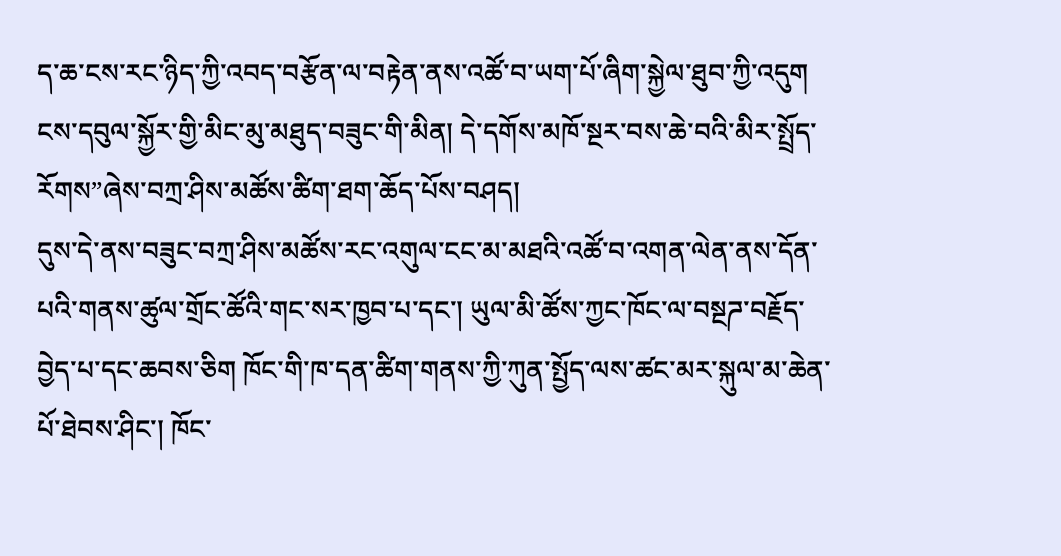ད་ཆ་ངས་རང་ཉིད་ཀྱི་འབད་བརྩོན་ལ་བརྟེན་ནས་འཚོ་བ་ཡག་པོ་ཞིག་སྐྱེལ་ཐུབ་ཀྱི་འདུག ངས་དབུལ་སྐྱོར་གྱི་མིང་མུ་མཐུད་བཟུང་གི་མིན། དེ་དགོས་མཁོ་སྔར་བས་ཆེ་བའི་མིར་སྤྲོད་རོགས”ཞེས་བཀྲ་ཤིས་མཚོས་ཚིག་ཐག་ཆོད་པོས་བཤད།
དུས་དེ་ནས་བཟུང་བཀྲ་ཤིས་མཚོས་རང་འགུལ་ངང་མ་མཐའི་འཚོ་བ་འགན་ལེན་ནས་དོན་པའི་གནས་ཚུལ་གྲོང་ཚོའི་གང་སར་ཁྱབ་པ་དང་། ཡུལ་མི་ཚོས་ཀྱང་ཁོང་ལ་བསྔཌ་བརྗོད་བྱེད་པ་དང་ཆབས་ཅིག ཁོང་གི་ཁ་དན་ཚིག་གནས་ཀྱི་ཀུན་སྤྱོད་ལས་ཚང་མར་སྐུལ་མ་ཆེན་པོ་ཐེབས་ཤིང་། ཁོང་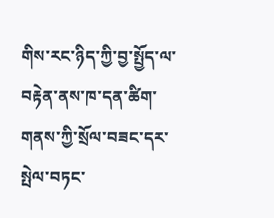གིས་རང་ཉིད་ཀྱི་བྱ་སྤྱོད་ལ་བརྟེན་ནས་ཁ་དན་ཚིག་གནས་ཀྱི་སྲོལ་བཟང་དར་སྤེལ་བཏང་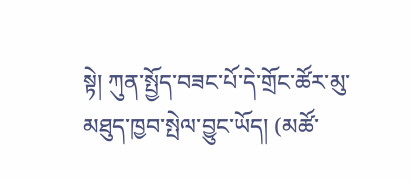སྟེ། ཀུན་སྤྱོད་བཟང་པོ་དེ་གྲོང་ཚོར་མུ་མཐུད་ཁྱབ་སྤེལ་བྱུང་ཡོད། (མཚོ་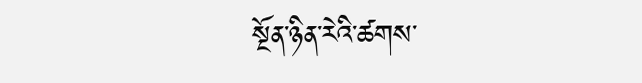སྔོན་ཉིན་རེའི་ཚགས་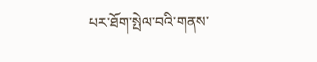པར་ཐོག་སྤེལ་བའི་གནས་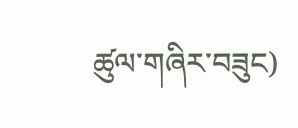ཚུལ་གཞིར་བཟུང)